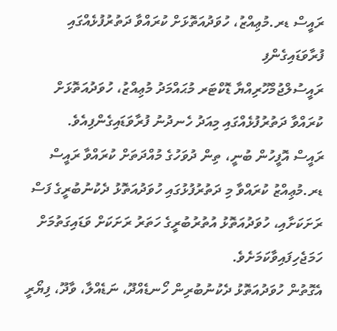ރައީސް ޑރ.މުޢިއްޒު، ހުވަދުއަތޮޅަށް ކުރައްވާ ދަތުރުފުޅެއްގައި ފުރާވަޑައިގެންފި
ރައީސުލްޖުމްހޫރިއްޔާ ޑޮކްޓަރ މުޙައްމަދު މުޢިއްޒު، ހުވަދުއަތޮޅަށް ކުރައްވާ ދަތުރުފުޅެއްގައި މިއަދު ހެނދުނު ފުރާވަޑައިގެންފިއެވެ.
ރައީސް އޮފީހުން ބުނީ، ތިން ދުވަހުގެ މުއްދަތަށް ކުރައްވާ ރައީސް ޑރ.މުޢިއްޒު ކުރައްވާ މި ދަތުރުފުޅުގައި ހުވަދުއަތޮޅު ދެކުނުބުރީގެ ފަސް ރަށަކަށާއި، ހުވަދުއަތޮޅު އުތުރުބުރީގެ ހަތަރު ރަށަކަށް ވަޑައިގަތުމަށް ހަމަޖެހިފައިވާކަމަށެވެ.
އެގޮތުން ހުވަދުއަތޮޅު ދެކުނުބުރިން ހޯނޑެއްދޫ، ނަޑެއްލާ، ވާދޫ، ފިޔޯރީ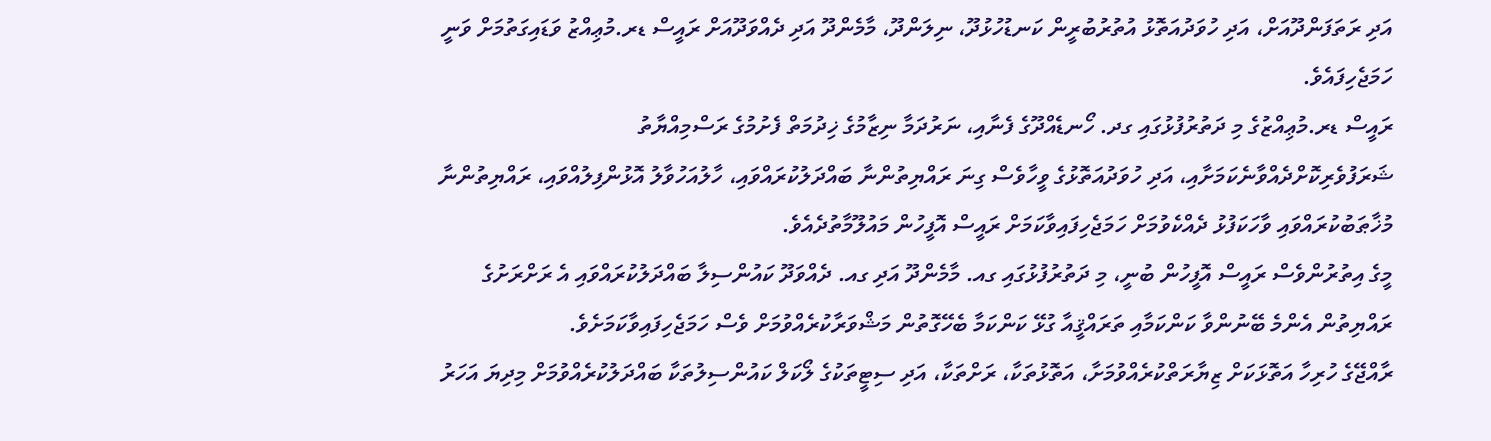އަދި ރަތަފަންދޫއަށް، އަދި ހުވަދުއަތޮޅު އުތުރުބުރީން ކަނޑުހުޅުދޫ، ނިލަންދޫ، މާމެންދޫ އަދި ދެއްވަދޫއަށް ރައީސް ޑރ.މުޢިއްޒު ވަޑައިގަތުމަށް ވަނީ ހަމަޖެހިފައެވެ.
ރައީސް ޑރ.މުޢިއްޒުގެ މި ދަތުރުފުޅުގައި ގދ. ހޯނޑެއްދޫގެ ފެނާއި، ނަރުދަމާ ނިޒާމުގެ ޚިދުމަތް ފެށުމުގެ ރަސްމިއްޔާތު ޝަރަފުވެރިކޮށްދެއްވާނެކަމަށާއި، އަދި ހުވަދުއަތޮޅުގެ ވީހާވެސް ގިނަ ރައްޔިތުންނާ ބައްދަލުކުރައްވައި، ހާލުއަހުވާލު އޮޅުންފިލުއްވައި، ރައްޔިތުންނާ މުޚާޠަބުކުރައްވައި ވާހަކަފުޅު ދެއްކެވުމަށް ހަމަޖެހިފައިވާކަމަށް ރައީސް އޮފީހުން މައުލޫމާތުދެއެވެ.
މީގެ އިތުރުންވެސް ރައީސް އޮފީހުން ބުނީ، މި ދަތުރުފުޅުގައި ގއ. މާމެންދޫ އަދި ގއ. ދެއްވަދޫ ކައުންސިލާ ބައްދަލުކުރައްވައި އެ ރަށްރަށުގެ ރައްޔިތުން އެންމެ ބޭނުންވާ ކަންކަމާއި ތަރައްޤީއާ ގުޅޭ ކަންކަމާ ބެހޭގޮތުން މަޝްވަރާކުރެއްވުމަށް ވެސް ހަމަޖެހިފައިވާކަމަށެވެ.
ރާއްޖޭގެ ހުރިހާ އަތޮޅަކަށް ޒިޔާރަތްކުރެއްވުމަށާ، އަތޮޅުތަކާ، ރަށްތަކާ، އަދި ސިޓީތަކުގެ ލޯކަލް ކައުންސިލުތަކާ ބައްދަލުކުރެއްވުމަށް މިދިޔަ އަހަރު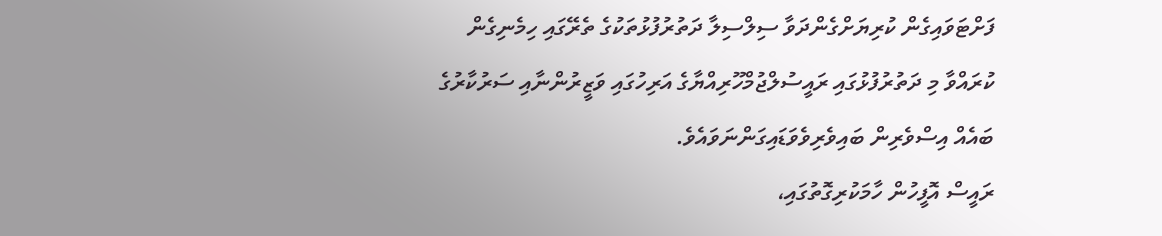ފަށްޓަވައިގެން ކުރިޔަށްގެންދަވާ ސިލްސިލާ ދަތުރުފުޅުތަކުގެ ތެރޭގައި ހިމެނިގެން ކުރައްވާ މި ދަތުރުފުޅުގައި ރައީސުލްޖުމްހޫރިއްޔާގެ އަރިހުގައި ވަޒީރުންނާއި ސަރުކާރުގެ ބައެއް އިސްވެރިން ބައިވެރިވެވަޑައިގަންނަވައެވެ.
ރައީސް އޮފީހުން ހާމަކުރިގޮތުގައި،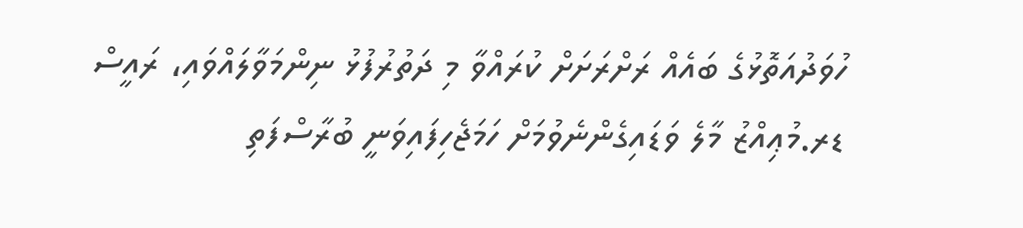ހުވަދުއަތޮޅުގެ ބައެއް ރަށްރަށަށް ކުރައްވާ މި ދަތުރުފުޅު ނިންމަވާލައްވައި، ރައީސް ޑރ.މުޢިއްޒު މާލެ ވަޑައިގެންނެވުމަށް ހަމަޖެހިފައިވަނީ ބުރާސްފަތި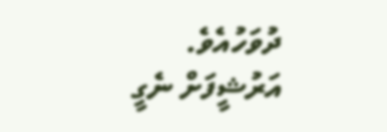ދުވަހުއެވެ.
އަރުޝީފަށް ނެގީ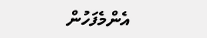އެންމެފަހުން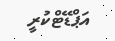އަޕްޑޭޓްކުރީ